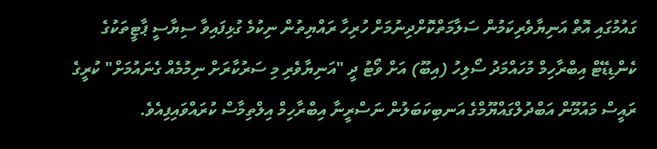ގައުމުގައި އޮތް އަނިޔާވެރިކަމުން ސަލާމަތްކޮށްދިނުމަށް ހުރިހާ ރައްޔިތުން ނިކުމެ ގުޅިފައިވާ ސިޔާސީ ޕާޓީތަކުގެ ކެންޑިޑޭޓް އިބްރާހިމް މުހައްމަދު ސޯލިހު (އިބޫ) އަށް ވޯޓު ދީ "އަނިޔާވެރި މި ސަރުކާރަށް ނިމުމެއް ގެނައުމަށް" ކުރީގެ ރައީސް މައުމޫން އަބްދުލްގައްޔޫމްގެ އަނބިކަބަލުން ނަސްރީނާ އިބްރާހިމް އިލްތިމާސް ކުރައްވައިފިއެވެ.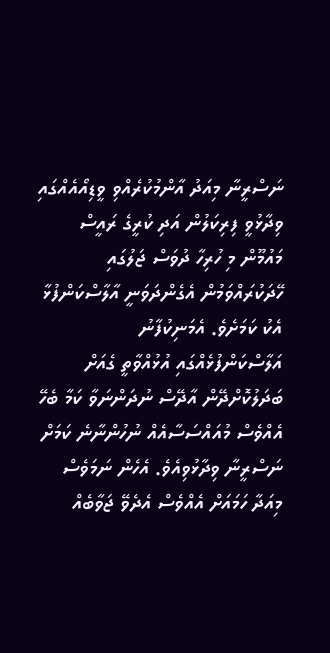ނަސްރީނާ މިއަދު އާންމުކުރެއްވި ވީޑިއޯއެއްގައި ވިދާޅުވީ ފިރިކަލުން އަދި ކުރީގެ ރައީސް މައުމޫން މި ހުރިހާ ދުވަސް ޖަލުގައި ހޭދަކުރައްވަމުން އެގެންދަވަނީ އާލާސްކަންފުޅާ އެކު ކަމަށެވެ. އެމަނިކުފާނު އަލާސްކަންފުޅެއްގައި އުޅުއްވާތީ ގެއަށް ބަދަލުކޮށްދޭން އާދޭސް ނުދަންނަވާ ކަމާ ބެހޭ އެއްވެސް މުއައްސަސާއެއް ނުހުންނާނެ ކަމަށް ނަސްރީނާ ވިދާޅުވިއެވެ. އެހެން ނަމަވެސް މިއަދާ ހަމައަށް އެއްވެސް އެދެވޭ ޖަވާބެއް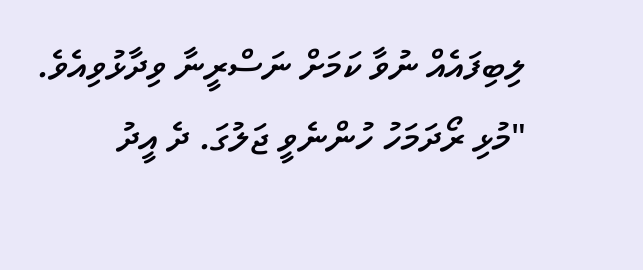ލިބިފައެއް ނުވާ ކަމަށް ނަސްރީނާ ވިދާޅުވިއެވެ.
"މުޅި ރޯދަމަހު ހުންނެވީ ޖަލުގަ. ދެ އީދު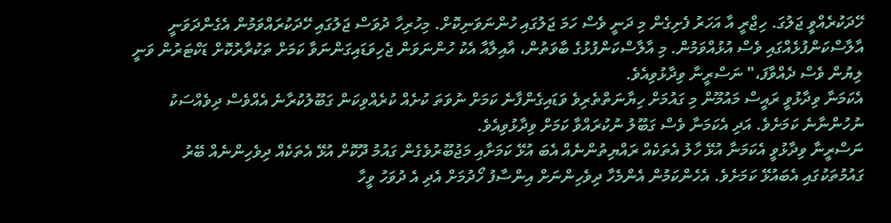ހޭދަކުރެއްވީ ޖަލުގަ. ހިޖްރީ އާ އަހަރު ފެށިގެން މި ދަނީ ވެސް ހަމަ ޖަލުގައި ހުންނަވަނިކޮށް. މިހުރިހާ ދުވަސް ޖަލުގައި ހޭދަކުރައްވަމުން އެގެންދަވަނީ އާލާސްކަންފުޅެއްގައި ވެސް އުޅުއްވަމުން. މި އާލާސްކަންފުޅުގެ ބާވަތުން، އާއިލާއާ އެކު ހުންނަވަން ޖެހިވަޑައިގަންނަވާ ކަމަށް ތަކުރާރުކޮށް ޑަކްޓަރުން ވަނީ ލިޔުން ވެސް ދެއްވާފަ،" ނަސްރީނާ ވިދާޅުވިއެވެ.
އެކަމަނާ ވިދާޅުވީ ރައީސް މައުމޫން މި ގައުމަށް ހިޔާނަތްތެރިވެ ވަޑައިގެންފާނެ ކަމަށް ނުވަތަ ކުށެއް ކުރެއްވިކަން ގަބޫލުކުރާނެ އެއްވެސް ދިވެއްސަކު ނުހުންނާނެ ކަމަށެވެ. އަދި އެކަމަނާ ވެސް ގަބޫލު ނުކުރައްވާ ކަމަށް ވިދާޅުވިއެވެ.
ނަސްރީނާ ވިދާޅުވީ އެކަމަނާ އުޅޭ ހާލު އެތަކެއް ރައްޔިތުންނެއް އެބަ އުޅޭ ކަމަށާއި މަޖުބޫރުވެގެން ގައުމު ދޫކޮށް އުޅޭ އެތަކެއް ދިވެހިންނެއް ބޭރު ގައުމުތަކުގައި އެބައުޅޭ ކަމަށެވެ. އެހެންކަމުން އެންމެހާ ދިވެހިންނަށް އިންސާފު ހޯދުމަށް އެދި އެ ދުވަހު ވީހާ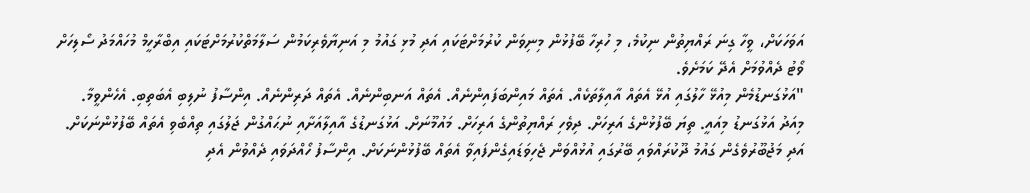އަވަހަކަށް، ވީހާ ގިނަ ރައްޔިތުން ނިކުމެ، މި ހުރިހާ ބޭފުޅުން މިނިވަން ކުރުމަށްޓަކައި އަދި މުޅި ގައުމު މި އަނިޔާވެރިކަމުން ސަލާމަތްކުރުމަށްޓަކައި އިބްރާހީމް މުހައްމަދު ސޯލިހަށް ވޯޓު ދެއްވުމަށް އެދޭ ކަމަށެވެ.
"އަޅުގަނޑުމެން މިއުޅޭ ހާލުގައި އުޅޭ އެތައް އާއިލާތަކެއް. އެތައް މައިންބަފައިންނެއް. އެތައް އަނބިންނެއް. އެތައް ދަރިންނެއް. އިންސާފު ނުލިބި އެބަތިބި. އެހެންވީމާ. މިއަދު އަޅުގަނޑު މިއައީ. ތިޔަ ބޭފުޅުންގެ އަރިހަށް. ދިވެހި ރައްޔިތުންގެ އަރިހަށް. މައުމޫނަށް. އަޅުގަނޑުގެ އާއިލާއަށާއި ނުޙައްގުން ޖަލުގައި ތިއްބެވި އެތައް ބޭފުޅުންނަކަށް. އަދި މަޖުބޫރުވެގެން ގައުމު ދޫކުރައްވައި ބޭރުގައި އުޅުއްވަން ޖެހިވަޑައިގެންފައިވާ އެތައް ބޭފުޅުންނަކަށް. އިންސާފު ހޯއްދަވައި ދެއްވުން އެދި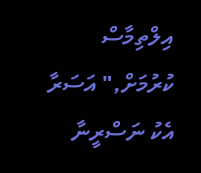އިލްތިމާސް ކުރުމަށް," އަސަރާ އެކު ނަސްރީނާ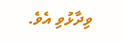ވިދާޅުވި އެވެ.